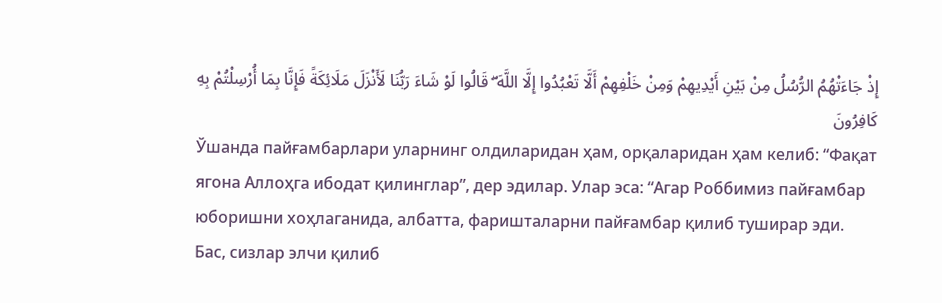إِذْ جَاءَتْهُمُ الرُّسُلُ مِنْ بَيْنِ أَيْدِيهِمْ وَمِنْ خَلْفِهِمْ أَلَّا تَعْبُدُوا إِلَّا اللَّهَ ۖ قَالُوا لَوْ شَاءَ رَبُّنَا لَأَنْزَلَ مَلَائِكَةً فَإِنَّا بِمَا أُرْسِلْتُمْ بِهِ كَافِرُونَ
Ўшанда пайғамбарлари уларнинг олдиларидан ҳам, орқаларидан ҳам келиб: “Фақат ягона Аллоҳга ибодат қилинглар”, дер эдилар. Улар эса: “Агар Роббимиз пайғамбар юборишни хоҳлаганида, албатта, фаришталарни пайғамбар қилиб туширар эди. Бас, сизлар элчи қилиб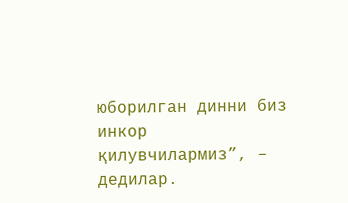юборилган динни биз инкор қилувчилармиз”, – дедилар.